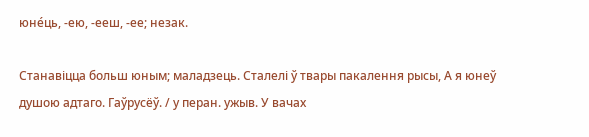юне́ць, ‑ею, ‑ееш, ‑ее; незак.

Станавіцца больш юным; маладзець. Сталелі ў твары пакалення рысы, А я юнеў душою адтаго. Гаўрусёў. / у перан. ужыв. У вачах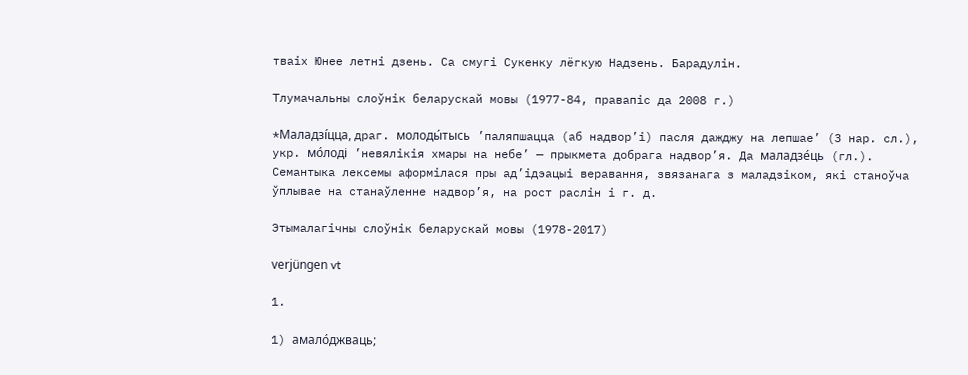тваіх Юнее летні дзень. Са смугі Сукенку лёгкую Надзень. Барадулін.

Тлумачальны слоўнік беларускай мовы (1977-84, правапіс да 2008 г.)

*Маладзі́цца, драг. молоды́тысь ’паляпшацца (аб надвор’і) пасля дажджу на лепшае’ (З нар. сл.), укр. мо́лоді ’невялікія хмары на небе’ — прыкмета добрага надвор’я. Да маладзе́ць (гл.). Семантыка лексемы аформілася пры ад’ідэацыі веравання, звязанага з маладзіком, які станоўча ўплывае на станаўленне надвор’я, на рост раслін і г. д.

Этымалагічны слоўнік беларускай мовы (1978-2017)

verjüngen vt

1.

1) амало́джваць;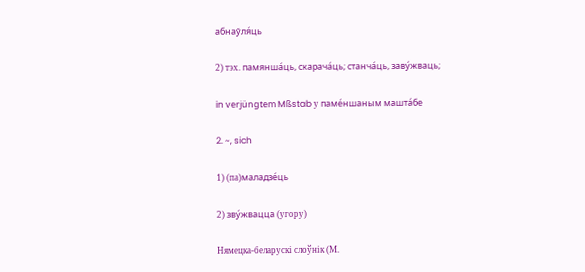абнаўля́ць

2) тэх. памянша́ць, скарача́ць; станча́ць, заву́жваць;

in verjüngtem Mßstab у паме́ншаным машта́бе

2. ~, sich

1) (па)маладзе́ць

2) зву́жвацца (угору)

Нямецка-беларускі слоўнік (М.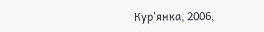Кур'янка, 2006,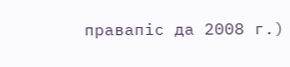правапіс да 2008 г.)